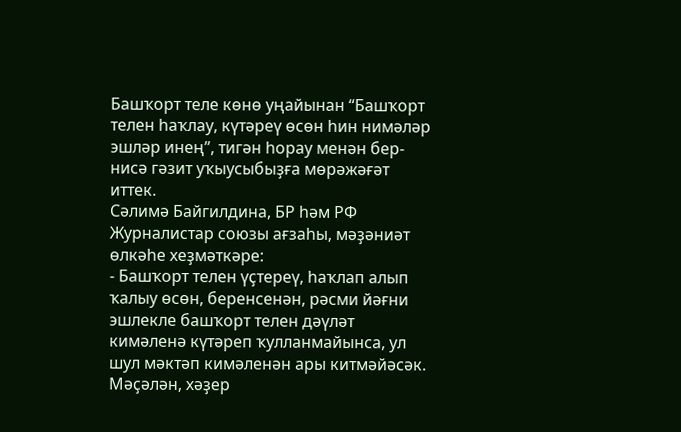Башҡорт теле көнө уңайынан “Башҡорт телен һаҡлау, күтәреү өсөн һин нимәләр эшләр инең”, тигән һорау менән бер-нисә гәзит уҡыусыбыҙға мөрәжәғәт иттек.
Сәлимә Байгилдина, БР һәм РФ Журналистар союзы ағзаһы, мәҙәниәт өлкәһе хеҙмәткәре:
- Башҡорт телен үҫтереү, һаҡлап алып ҡалыу өсөн, беренсенән, рәсми йәғни эшлекле башҡорт телен дәүләт кимәленә күтәреп ҡулланмайынса, ул шул мәктәп кимәленән ары китмәйәсәк. Мәҫәлән, хәҙер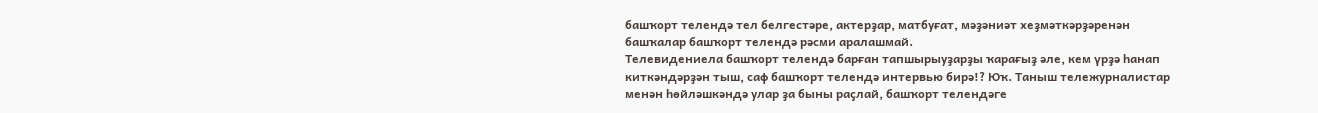башҡорт телендә тел белгестәре, актерҙар, матбуғат, мәҙәниәт хеҙмәткәрҙәренән башҡалар башҡорт телендә рәсми аралашмай.
Телевидениела башҡорт телендә барған тапшырыуҙарҙы ҡарағыҙ әле, кем үрҙә һанап киткәндәрҙән тыш, саф башҡорт телендә интервью бирә!? Юҡ. Таныш тележурналистар менән һөйләшкәндә улар ҙа быны раҫлай, башҡорт телендәге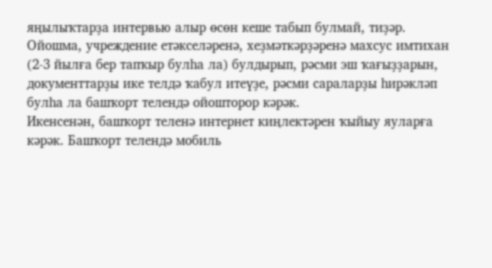яңылыҡтарҙа интервью алыр өсөн кеше табып булмай, тиҙәр.
Ойошма, учреждение етәкселәренә, хеҙмәткәрҙәренә махсус имтихан (2-3 йылға бер тапҡыр булһа ла) булдырып, рәсми эш ҡағыҙҙарын, документтарҙы ике телдә ҡабул итеүҙе, рәсми сараларҙы һирәкләп булһа ла башҡорт телендә ойошторор кәрәк.
Икенсенән, башҡорт теленә интернет киңлектәрен ҡыйыу яуларға кәрәк. Башҡорт телендә мобиль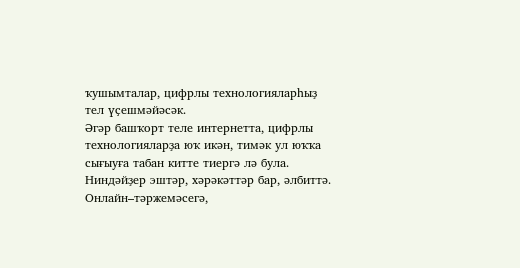ҡушымталар, цифрлы технологияларһыҙ тел үҫешмәйәсәк.
Әгәр башҡорт теле интернетта, цифрлы технологияларҙа юҡ икән, тимәк ул юҡҡа сығыуға табан китте тиергә лә була. Ниндәйҙер эштәр, хәрәкәттәр бар, әлбиттә. Онлайн–тәржемәсегә,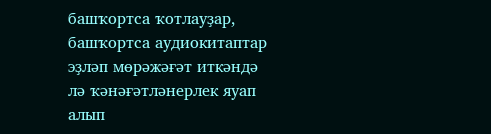башҡортса ҡотлауҙар, башҡортса аудиокитаптар эҙләп мөрәжәғәт иткәндә лә ҡәнәғәтләнерлек яуап алып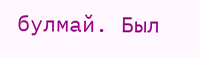булмай. Был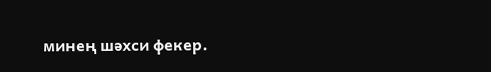минең шәхси фекер.